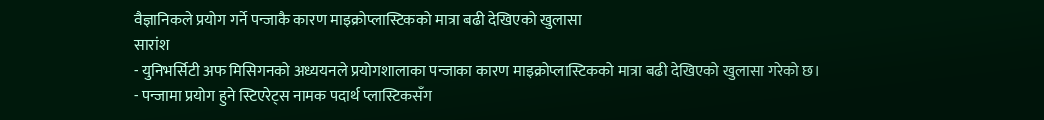वैज्ञानिकले प्रयोग गर्ने पन्जाकै कारण माइक्रोप्लास्टिकको मात्रा बढी देखिएको खुलासा
सारांश
- युनिभर्सिटी अफ मिसिगनको अध्ययनले प्रयोगशालाका पन्जाका कारण माइक्रोप्लास्टिकको मात्रा बढी देखिएको खुलासा गरेको छ।
- पन्जामा प्रयोग हुने स्टिएरेट्स नामक पदार्थ प्लास्टिकसँग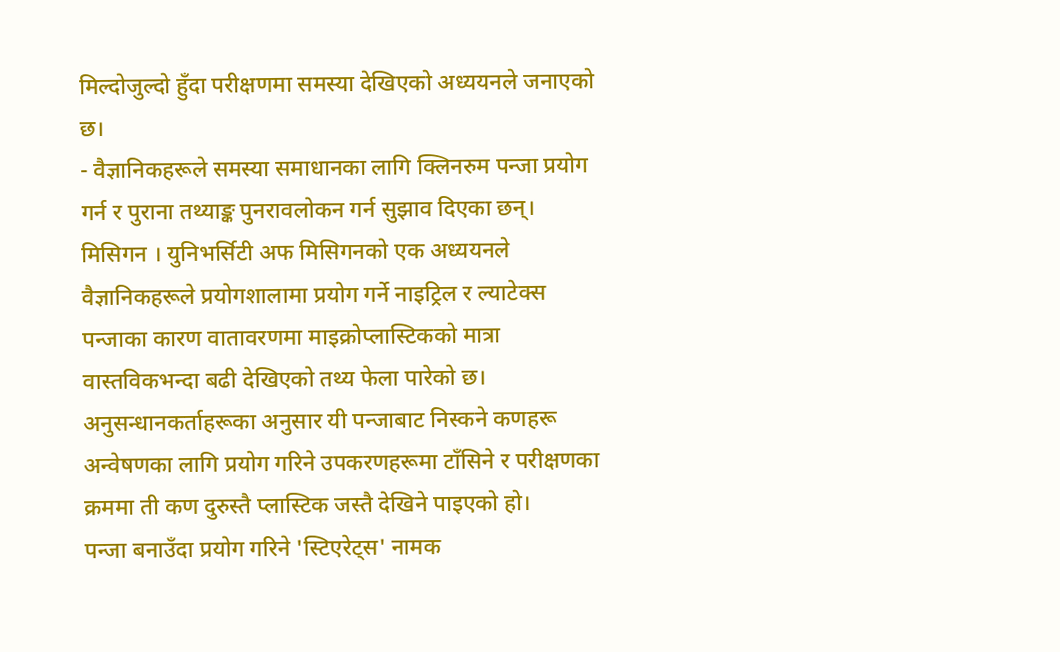मिल्दोजुल्दो हुँदा परीक्षणमा समस्या देखिएको अध्ययनले जनाएको छ।
- वैज्ञानिकहरूले समस्या समाधानका लागि क्लिनरुम पन्जा प्रयोग गर्न र पुराना तथ्याङ्क पुनरावलोकन गर्न सुझाव दिएका छन्।
मिसिगन । युनिभर्सिटी अफ मिसिगनको एक अध्ययनले वैज्ञानिकहरूले प्रयोगशालामा प्रयोग गर्ने नाइट्रिल र ल्याटेक्स पन्जाका कारण वातावरणमा माइक्रोप्लास्टिकको मात्रा वास्तविकभन्दा बढी देखिएको तथ्य फेला पारेको छ। अनुसन्धानकर्ताहरूका अनुसार यी पन्जाबाट निस्कने कणहरू अन्वेषणका लागि प्रयोग गरिने उपकरणहरूमा टाँसिने र परीक्षणका क्रममा ती कण दुरुस्तै प्लास्टिक जस्तै देखिने पाइएको हो।
पन्जा बनाउँदा प्रयोग गरिने 'स्टिएरेट्स' नामक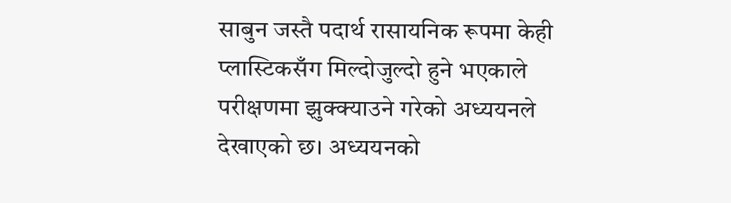साबुन जस्तै पदार्थ रासायनिक रूपमा केही प्लास्टिकसँग मिल्दोजुल्दो हुने भएकाले परीक्षणमा झुक्क्याउने गरेको अध्ययनले देखाएको छ। अध्ययनको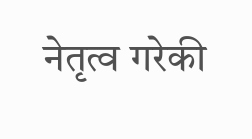नेतृत्व गरेकी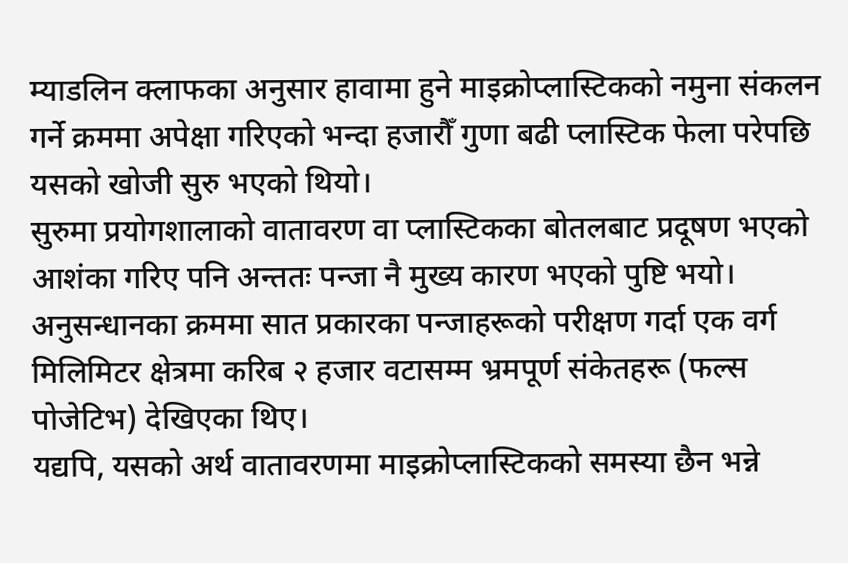म्याडलिन क्लाफका अनुसार हावामा हुने माइक्रोप्लास्टिकको नमुना संकलन गर्ने क्रममा अपेक्षा गरिएको भन्दा हजारौँ गुणा बढी प्लास्टिक फेला परेपछि यसको खोजी सुरु भएको थियो।
सुरुमा प्रयोगशालाको वातावरण वा प्लास्टिकका बोतलबाट प्रदूषण भएको आशंका गरिए पनि अन्ततः पन्जा नै मुख्य कारण भएको पुष्टि भयो। अनुसन्धानका क्रममा सात प्रकारका पन्जाहरूको परीक्षण गर्दा एक वर्ग मिलिमिटर क्षेत्रमा करिब २ हजार वटासम्म भ्रमपूर्ण संकेतहरू (फल्स पोजेटिभ) देखिएका थिए।
यद्यपि, यसको अर्थ वातावरणमा माइक्रोप्लास्टिकको समस्या छैन भन्ने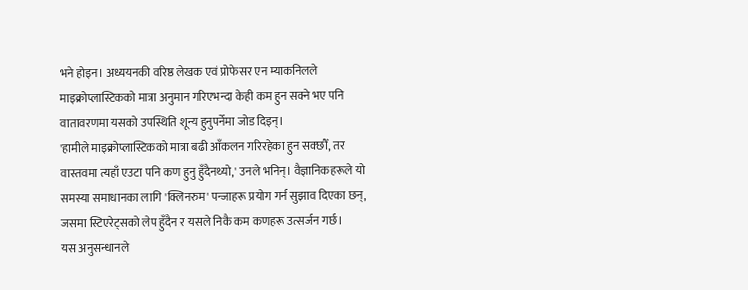भने होइन। अध्ययनकी वरिष्ठ लेखक एवं प्रोफेसर एन म्याकनिलले माइक्रोप्लास्टिकको मात्रा अनुमान गरिएभन्दा केही कम हुन सक्ने भए पनि वातावरणमा यसको उपस्थिति शून्य हुनुपर्नेमा जोड दिइन्।
'हामीले माइक्रोप्लास्टिकको मात्रा बढी आँकलन गरिरहेका हुन सक्छौँ, तर वास्तवमा त्यहाँ एउटा पनि कण हुनु हुँदैनथ्यो,' उनले भनिन्। वैज्ञानिकहरूले यो समस्या समाधानका लागि 'क्लिनरुम' पन्जाहरू प्रयोग गर्न सुझाव दिएका छन्, जसमा स्टिएरेट्सको लेप हुँदैन र यसले निकै कम कणहरू उत्सर्जन गर्छ।
यस अनुसन्धानले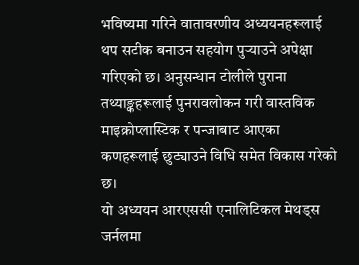भविष्यमा गरिने वातावरणीय अध्ययनहरूलाई थप सटीक बनाउन सहयोग पुऱ्याउने अपेक्षा गरिएको छ। अनुसन्धान टोलीले पुराना तथ्याङ्कहरूलाई पुनरावलोकन गरी वास्तविक माइक्रोप्लास्टिक र पन्जाबाट आएका कणहरूलाई छुट्याउने विधि समेत विकास गरेको छ।
यो अध्ययन आरएससी एनालिटिकल मेथड्स जर्नलमा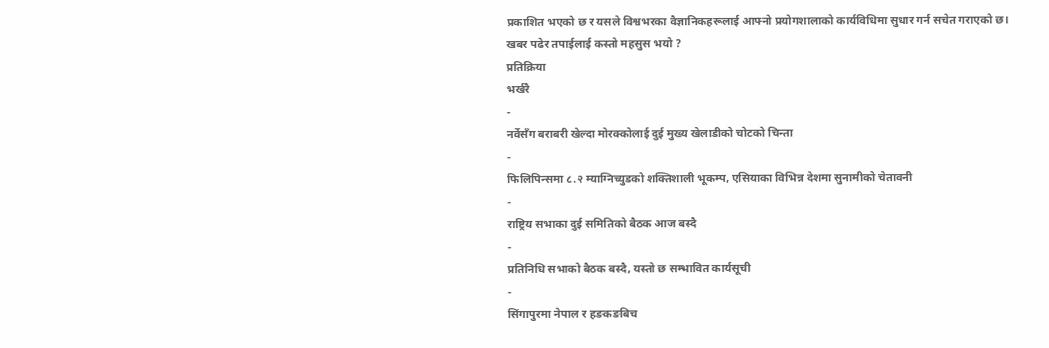प्रकाशित भएको छ र यसले विश्वभरका वैज्ञानिकहरूलाई आफ्नो प्रयोगशालाको कार्यविधिमा सुधार गर्न सचेत गराएको छ।
खबर पढेर तपाईलाई कस्तो महसुस भयो ?
प्रतिक्रिया
भर्खरै
-
नर्वेसँग बराबरी खेल्दा मोरक्कोलाई दुई मुख्य खेलाडीको चोटको चिन्ता
-
फिलिपिन्समा ८.२ म्याग्निच्युडको शक्तिशाली भूकम्प, एसियाका विभिन्न देशमा सुनामीको चेतावनी
-
राष्ट्रिय सभाका दुई समितिको बैठक आज बस्दै
-
प्रतिनिधि सभाको बैठक बस्दै, यस्तो छ सम्भावित कार्यसूची
-
सिंगापुरमा नेपाल र हङकङबिच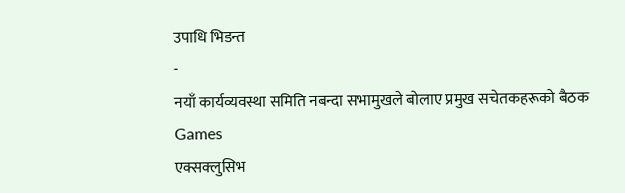उपाधि भिडन्त
-
नयाँ कार्यव्यवस्था समिति नबन्दा सभामुखले बोलाए प्रमुख सचेतकहरूको बैठक
Games
एक्सक्लुसिभ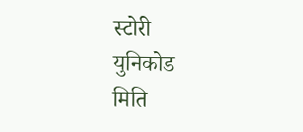स्टोरी
युनिकोड
मिति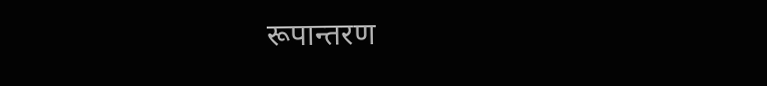रूपान्तरण